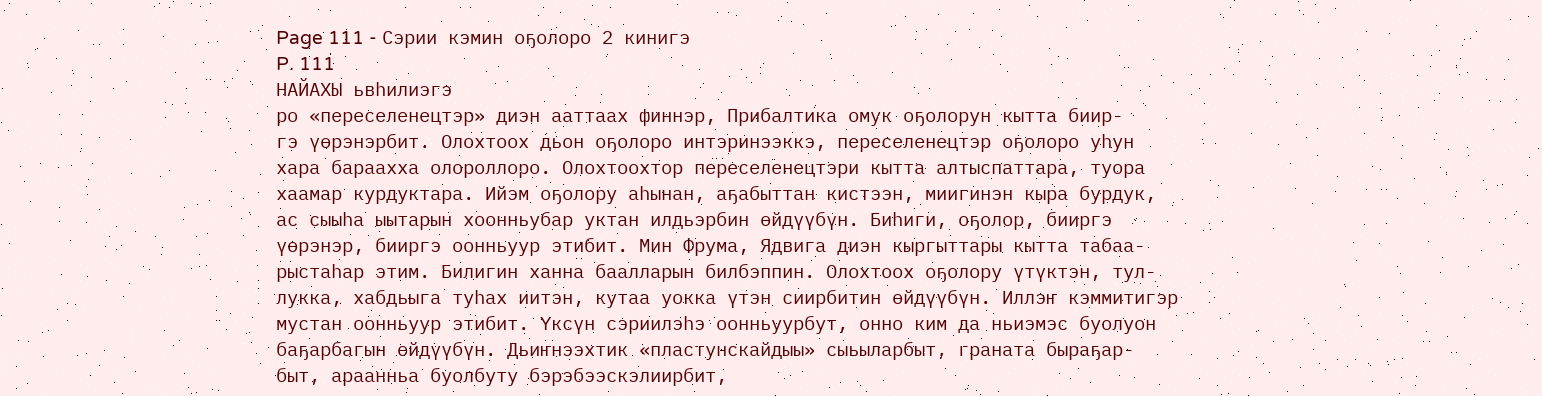Page 111 - Сэрии кэмин оҕолоро 2 кинигэ
P. 111
НАЙАХЫ ьвһилиэгэ
ро «переселенецтэр» диэн ааттаах финнэр, Прибалтика омук оҕолорун кытта биир-
гэ үөрэнэрбит. Олохтоох дьон оҕолоро интэринээккэ, переселенецтэр оҕолоро уһун
хара бараахха олороллоро. Олохтоохтор переселенецтэри кытта алтыспаттара, туора
хаамар курдуктара. Ийэм оҕолору аһынан, аҕабыттан кистээн, миигинэн кыра бурдук,
ас сыыһа ыытарын хоонньубар уктан илдьэрбин өйдүүбүн. Биһиги, оҕолор, бииргэ
үөрэнэр, бииргэ оонньуур этибит. Мин Фрума, Ядвига диэн кыргыттары кытта табаа-
рыстаһар этим. Билигин ханна баалларын билбэппин. Олохтоох оҕолору үтүктэн, тул-
лукка, хабдьыга туһах иитэн, кутаа уокка үтэн сиирбитин өйдүүбүн. Иллэҥ кэммитигэр
мустан оонньуур этибит. Үксүн сэриилэһэ оонньуурбут, онно ким да ньиэмэс буолуон
баҕарбагын өйдүүбүн. Дьиҥнээхтик «пластунскайдыы» сыьыларбыт, граната быраҕар-
быт, араанньа буолбуту бэрэбээскэлиирбит,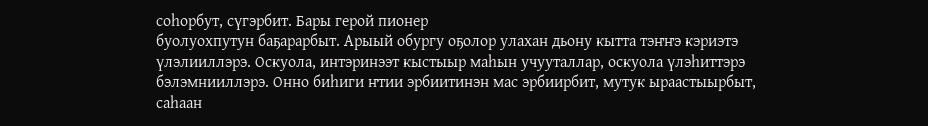соһорбут, сүгэрбит. Бары герой пионер
буолуохпутун баҕарарбыт. Арыый обургу оҕолор улахан дьону кытта тэҥҥэ кэриэтэ
үлэлииллэрэ. Оскуола, интэринээт кыстыыр маһын учууталлар, оскуола үлэһиттэрэ
бэлэмнииллэрэ. Онно биһиги ҥтии эрбиитинэн мас эрбиирбит, мутук ыраастыырбыт,
саһаан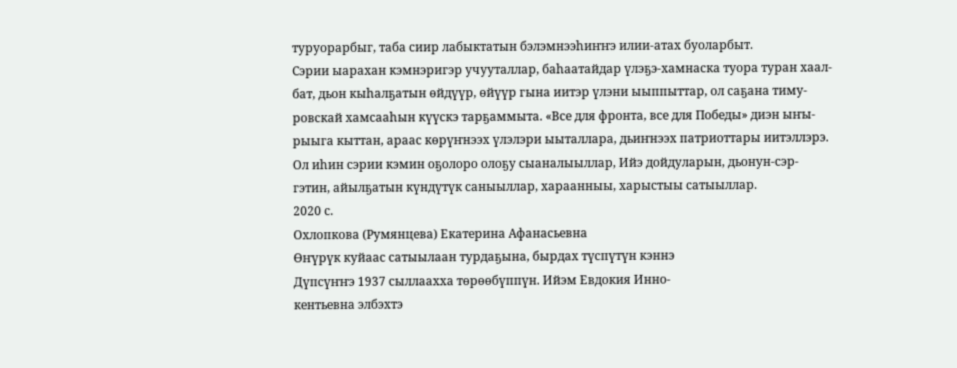туруорарбыг, таба сиир лабыктатын бэлэмнээһиҥҥэ илии-атах буоларбыт.
Сэрии ыарахан кэмнэригэр учууталлар, баһаатайдар үлэҕэ-хамнаска туора туран хаал-
бат, дьон кыһалҕатын өйдүүр, өйүүр гына иитэр үлэни ыыппыттар, ол саҕана тиму-
ровскай хамсааһын күүскэ тарҕаммыта. «Все для фронта, все для Победы» диэн ыҥы-
рыыга кыттан, араас көрүҥнээх үлэлэри ыыталлара, дьиҥнээх патриоттары иитэллэрэ.
Ол иһин сэрии кэмин оҕолоро олоҕу сыаналыыллар, Ийэ дойдуларын, дьонун-сэр-
гэтин, айылҕатын күндүтүк саныыллар, хараанныы, харыстыы сатыыллар.
2020 с.
Охлопкова (Румянцева) Екатерина Афанасьевна
Өҥүрүк куйаас сатыылаан турдаҕына, бырдах түспүтүн кэннэ
Дүпсүҥҥэ 1937 сыллаахха төрөөбүппүн. Ийэм Евдокия Инно-
кентьевна элбэхтэ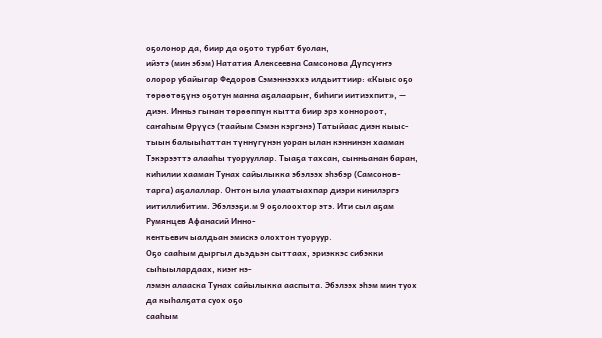оҕолонор да, биир да оҕото турбат буолан,
ийэтэ (мин эбэм) Нататия Алексеевна Самсонова Дүпсүҥҥэ
олорор убайыгар Федоров Сэмэннээххэ илдьиттиир: «Кыыс оҕо
төрөөтөҕүнэ оҕотун манна аҕалаарыҥ, биһиги иитиэхпит», —
диэн. Инньэ гынан төрөөппүн кытта биир эрэ хоннороот,
саҥаһым Өрүүсэ (таайым Сэмэн кэргэнэ) Татыйаас диэн кыыс-
тыын балыыһаттан түннүгүнэн уоран ылан кэннинэн хааман
Тэкэрээттэ алааһы туорууллар. Тыаҕа тахсан, сынньанан баран,
киһилии хааман Тунах сайылыкка эбэлээх эһэбэр (Самсонов-
тарга) аҕалаллар. Онтон ыла улаатыахпар диэри кинилэргэ
иитиллибитим. Эбэлээҕи.м 9 оҕолоохтор этэ. Ити сыл аҕам Румянцев Афанасий Инно-
кентьевич ыалдьан эмискэ олохтон туоруур.
Оҕо сааһым дыргыл дьэдьэн сыттаах, эриэккэс сибэкки сыһыылардаах, киэҥ нэ-
лэмэн алааска Тунах сайылыкка ааспыта. Эбэлээх эһэм мин туох да кыһалҕата суох оҕо
сааһым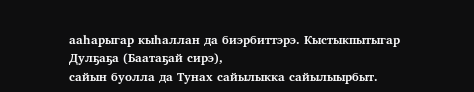ааһарыгар кыһаллан да биэрбиттэрэ. Кыстыкпытыгар Дулҕаҕа (Баатаҕай сирэ),
сайын буолла да Тунах сайылыкка сайылыырбыт.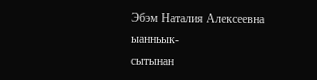Эбэм Наталия Алексеевна ыанньык-
сытынан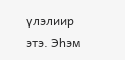үлэлиир этэ. Эһэм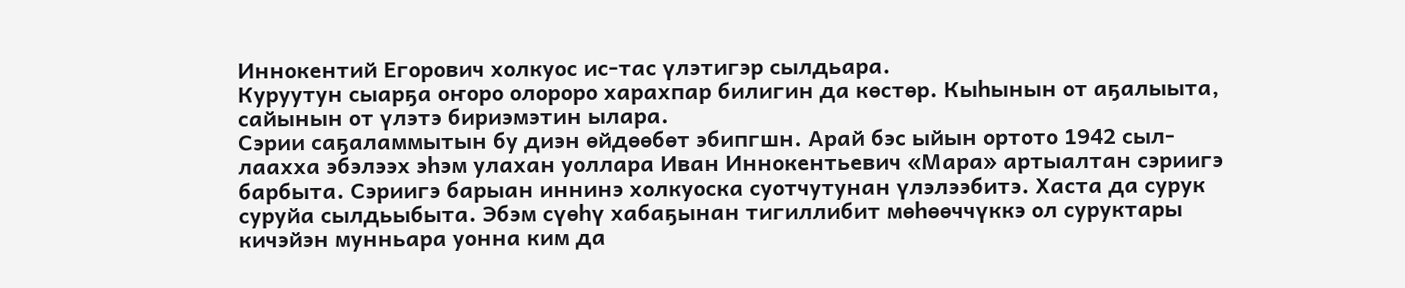Иннокентий Егорович холкуос ис-тас үлэтигэр сылдьара.
Куруутун сыарҕа оҥоро олороро харахпар билигин да көстөр. Кыһынын от аҕалыыта,
сайынын от үлэтэ бириэмэтин ылара.
Сэрии саҕаламмытын бу диэн өйдөөбөт эбипгшн. Арай бэс ыйын ортото 1942 сыл-
лаахха эбэлээх эһэм улахан уоллара Иван Иннокентьевич «Мара» артыалтан сэриигэ
барбыта. Сэриигэ барыан иннинэ холкуоска суотчутунан үлэлээбитэ. Хаста да сурук
суруйа сылдьыбыта. Эбэм сүөһү хабаҕынан тигиллибит мөһөөччүккэ ол суруктары
кичэйэн мунньара уонна ким да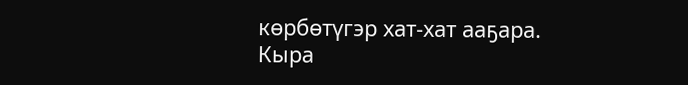көрбөтүгэр хат-хат ааҕара. Кыра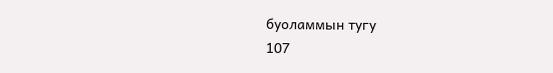буоламмын тугу
107